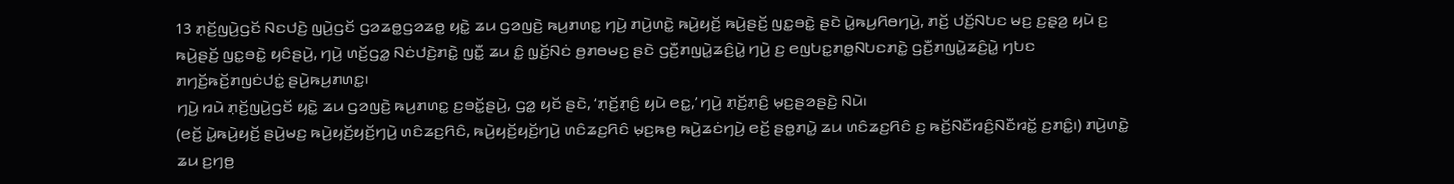13 ꤊ꤫ꤢꤩ꤬ꤜꤣꤧ꤬ꤞꤢꤩ ꤡꤢꤓꤢꤧ꤬ ꤜꤣꤧ꤬ꤞꤢꤩ ꤞꤤꤘꤥ꤭ꤞꤤꤘꤥ꤭ ꤟꤢꤧ꤭ ꤘꤣ ꤞꤤꤜꤢꤧ꤬ ꤒꤣ꤬ꤊꤛꤢ꤭ ꤚꤣꤧ꤬ ꤊꤣꤧ꤬ꤛꤢꤧ꤭ ꤒꤣꤧ꤬ꤟꤢꤩ꤬ ꤒꤣꤧ꤬ꤔꤢꤩ꤬ ꤜꤢ꤭ꤋꤢꤧ꤭ ꤔꤢꤧ ꤣꤧ꤭ꤒꤣ꤬ꤖꤥꤚꤣꤧ꤬, ꤊꤢꤩ꤬ ꤓꤢꤩ꤬ꤡꤝꤢ ꤗꤢ꤬ ꤢ꤬ꤔ꤫ꤤ꤬ ꤟꤣꤧ ꤢ꤬ ꤒꤣꤧ꤬ꤔꤢꤩ꤬ ꤜꤢ꤭ꤋꤢꤧ꤭ ꤟꤢꤨꤔꤣꤧ꤬, ꤚꤣꤧ꤬ ꤛꤢꤩ꤬ꤞꤤ꤭ ꤡꤢꤦꤓꤢꤧ꤬ꤊꤢꤧ꤭ ꤜꤢꤪ꤭ ꤘꤣ ꤢꤨ꤭ ꤜ꤫ꤢꤩ꤬ꤡꤢꤦ ꤥ꤬ꤊꤥꤗꤢ꤬ ꤔꤢꤧ ꤞꤢꤪ꤬ꤊꤜꤣꤧ꤭ꤘꤢꤨ꤬ꤣꤧ꤭ ꤚꤣꤧ꤬ ꤢ꤬ ꤕꤜꤝꤢ꤭ꤊꤥ꤭ꤡꤝꤢꤊꤢꤧ꤭ ꤞꤢꤪ꤬ꤊꤜꤣꤧ꤭ꤘꤢꤨ꤬ꤣꤧ꤭ ꤚꤝꤢ ꤊꤚꤢꤩ꤬ꤒꤢꤩ꤬ꤊꤜꤢꤦꤓꤢꤦ꤭ ꤔꤣꤧ꤬ꤒꤣ꤬ꤊꤛꤢ꤭꤯
ꤚꤣꤧ꤬ ꤙꤣꤧ ꤊ꤫ꤢꤩ꤬ꤜꤣꤧ꤬ꤞꤢꤩ ꤟꤢꤧ꤭ ꤘꤣ ꤞꤤꤜꤢꤧ꤬ ꤒꤣ꤬ꤊꤛꤢ꤭ ꤢ꤬ꤋꤢꤩ꤭ꤔꤣꤧ꤬, ꤞꤤ꤭ ꤟꤢꤩ ꤔꤢꤧ, ‘ꤊ꤫ꤢꤩ꤬ꤊ꤫ꤢꤨ꤬ ꤟꤣꤧ ꤕꤢ꤭,’ ꤚꤣꤧ꤬ ꤊ꤫ꤢꤩ꤬ꤊ꤫ꤢꤨ꤬ ꤗ꤫ꤢ꤬ꤔꤤꤔꤢꤧ꤬ ꤡꤣꤧ꤯
(ꤕꤢꤩ꤬ ꤣꤧ꤭ꤒꤣꤧ꤬ꤟꤢꤩ꤬ ꤔꤣꤧ꤬ꤗꤢ꤬ ꤒꤣꤧ꤬ꤟꤢꤩ꤬ꤟꤢꤩ꤬ꤚꤣꤧ꤬ ꤛꤢꤨꤘꤢ꤬ꤖꤢꤨ, ꤒꤣꤧ꤬ꤟꤢꤩ꤬ꤟꤢꤩ꤬ꤚꤣꤧ꤬ ꤛꤢꤨꤘꤢ꤬ꤖꤢꤨ ꤗ꤫ꤢ꤬ꤒꤥ꤬ ꤒꤣꤧ꤬ꤘꤢꤦꤚꤣꤧ꤬ ꤕꤢꤩ꤬ ꤔꤥ꤭ꤊꤣꤧ꤭ ꤘꤣ ꤛꤢꤨꤘꤢ꤬ꤖꤢꤨ ꤢ꤬ ꤒꤢꤩ꤬ꤡꤢꤪꤙꤢꤨ꤬ꤡꤢꤪꤙꤢꤩ꤭ ꤢ꤬ꤊꤢꤨ꤭꤯) ꤊꤣꤧ꤬ꤛꤢꤧ꤭ ꤘꤣ ꤢ꤬ꤚꤥ꤬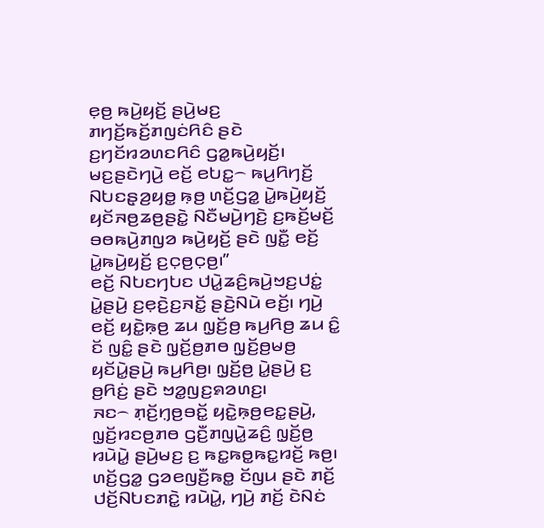ꤕ꤫ꤥ꤬ ꤒꤣꤧ꤬ꤟꤢꤩ꤬ ꤔꤣꤧ꤬ꤗꤢ꤬ ꤊꤚꤢꤩ꤬ꤒꤢꤩ꤬ꤊꤜꤢꤦꤖꤢꤨ ꤔꤢꤧ ꤢ꤬ꤚꤢꤩꤙꤤꤛꤢꤖꤢꤨ ꤞꤤ꤭ꤒꤣꤧ꤬ꤟꤢꤩ꤬꤯ ꤗꤢ꤬ꤔꤢꤧꤚꤣꤧ꤬ ꤕꤢꤩ꤬ ꤕꤝꤢ꤭꤮ ꤒꤣ꤬ꤖꤚꤢꤩ꤬ ꤡꤝꤢꤔ꤫ꤤ꤬ꤟꤥ꤭ ꤒ꤫ꤥ꤬ ꤛꤢꤩ꤬ꤞꤤ꤭ ꤣꤧ꤭ꤒꤣꤧ꤬ꤟꤢꤩ꤬ ꤟꤢꤩꤏꤥ꤬ꤘꤥ꤬ꤔꤢꤧ꤭ ꤡꤢꤪꤗꤣꤧ꤬ꤚꤢꤧ꤬ ꤢ꤬ꤒꤢꤩ꤬ꤗꤢꤩ꤬ ꤋꤥꤒꤣꤧ꤬ꤊꤜꤤ ꤒꤣꤧ꤬ꤟꤢꤩ꤬ ꤔꤢꤧ ꤜꤢꤪ꤭ ꤕꤢꤩ꤬ ꤣꤧ꤭ꤒꤣꤧ꤬ꤟꤢꤩ꤬ ꤢ꤬ꤍ꤫ꤥ꤬ꤍ꤫ꤥ꤬꤯”
ꤕꤢꤩ꤬ ꤡꤝꤢꤚꤝꤢ ꤓꤣꤧ꤭ꤘꤢꤨ꤬ꤒꤣꤧ꤬ꤠꤢ꤬ꤓꤢꤦ꤭ ꤣꤧ꤭ꤔꤣꤧ꤬ ꤢ꤬ꤕ꤫ꤢꤧ꤬ꤢ꤬ꤏꤢꤩ꤭ ꤔꤢꤧ꤬ꤡꤣꤧ ꤕꤢꤩ꤬꤯ ꤚꤣꤧ꤬ ꤕꤢꤩ꤬ ꤟꤢꤧ꤭ꤒ꤫ꤥ꤬ ꤘꤣ ꤜ꤫ꤢꤩ꤬ꤥ꤬ ꤒꤣ꤬ꤖꤥ꤬ ꤘꤣ ꤢꤨ꤭ ꤢꤩ ꤜꤢꤨ꤭ ꤔꤢꤧ ꤜ꤫ꤢꤩ꤬ꤥ꤬ꤊꤥ ꤜ꤫ꤢꤩ꤬ꤥ꤬ꤗꤥ꤬ ꤟꤢꤩꤣꤧ꤭ꤔꤣꤧ꤬ ꤒꤣ꤬ꤖꤥ꤬꤯ ꤜ꤫ꤢꤩ꤬ꤥ꤬ ꤣꤧ꤭ꤔꤣꤧ꤬ ꤢ꤬ ꤥ꤬ꤖꤢꤦ꤬ ꤔꤢꤧ ꤠꤤ꤭ꤜꤢ꤬ꤎꤤꤛꤢ꤬꤯
ꤏꤢ꤮ ꤊ꤫ꤢꤩ꤬ꤚ꤫ꤥ꤬ꤋꤢꤩ꤭ ꤟꤢꤧ꤭ꤒ꤫ꤥ꤬ꤕꤢ꤭ꤔꤣꤧ꤬, ꤜ꤫ꤢꤩ꤬ꤙꤢꤥ꤬ꤊꤥ ꤞꤢꤪ꤬ꤊꤜꤣꤧ꤭ꤘꤢꤨ꤬ ꤜ꤫ꤢꤩ꤬ꤥ꤬ ꤙꤣꤧꤣꤧ꤭ ꤔꤣꤧ꤬ꤗꤢ꤬ ꤢ꤬ ꤒꤢ꤭ꤒꤥ꤭ꤒꤢ꤭ꤙꤢꤩ꤬ ꤒꤥ꤬꤯ ꤛꤢꤩ꤬ꤞꤤ꤭ ꤞꤤꤕꤜꤢꤪ꤬ꤒꤥ꤭ ꤢꤩꤜꤣ ꤔꤢꤧ ꤊꤢꤩ꤬ ꤓꤢꤩ꤬ꤡꤝꤢꤊꤢꤧ꤭ ꤙꤣꤧꤣꤧ꤭, ꤚꤣꤧ꤬ ꤊꤢꤩ꤬ ꤢꤧꤡꤢꤦ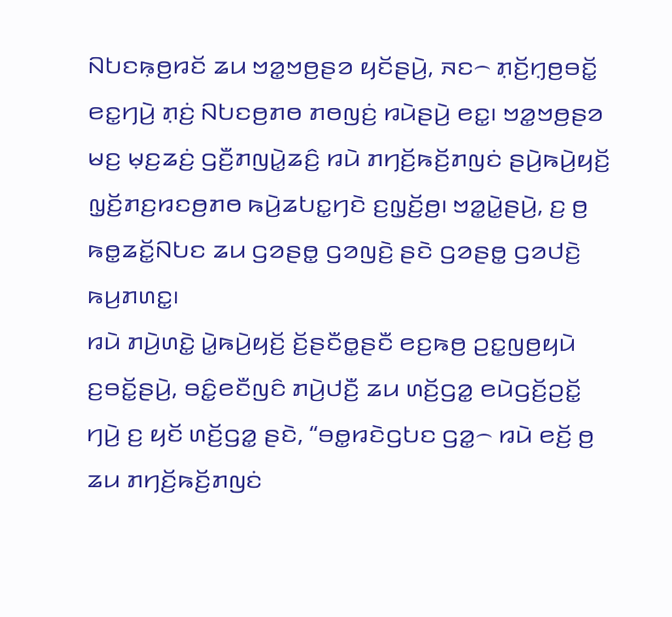ꤡꤝꤢꤒ꤫ꤥ꤬ꤙꤢꤩ ꤘꤣ ꤠꤤ꤭ꤠꤥ꤬ꤔꤤ ꤟꤢꤩꤔꤣꤧ꤬, ꤏꤢ꤮ ꤊ꤫ꤢꤩ꤬ꤚ꤫ꤥ꤬ꤋꤢꤩ꤭ ꤕꤢ꤭ꤚꤣꤧ꤬ ꤊ꤫ꤢꤦ꤬ ꤡꤝꤢꤥ꤬ꤊꤥ ꤊꤥꤜꤢꤦ꤬ ꤙꤣꤧꤔꤣꤧ꤬ ꤕꤢ꤭꤯ ꤠꤤ꤭ꤠꤥ꤬ꤔꤤ ꤗꤢ꤬ ꤗ꤫ꤢ꤬ꤘꤢꤦ꤬ ꤞꤢꤪ꤬ꤊꤜꤣꤧ꤭ꤘꤢꤨ꤬ ꤙꤣꤧ ꤊꤚꤢꤩ꤬ꤒꤢꤩ꤬ꤊꤜꤢꤦ ꤔꤣꤧ꤬ꤒꤣꤧ꤬ꤟꤢꤩ꤬ ꤜ꤫ꤢꤩ꤬ꤊꤢ꤬ꤙꤢꤥ꤬ꤊꤥ ꤒꤣꤧ꤬ꤘꤝꤢ꤭ꤚꤢꤧ ꤢ꤬ꤜ꤫ꤢꤩ꤬ꤥ꤬꤯ ꤠꤤ꤭ꤣꤧ꤭ꤔꤣꤧ꤬, ꤢ꤬ ꤥ꤬ ꤒꤥ꤭ꤘꤢꤩ꤭ꤡꤝꤢ ꤘꤣ ꤞꤤꤔꤥ꤭ ꤞꤤꤜꤢꤧ꤬ ꤔꤢꤧ ꤞꤤꤔꤥ꤭ ꤞꤤꤓꤢꤧ꤬ ꤒꤣ꤬ꤊꤛꤢ꤭꤯
ꤙꤣꤧ ꤊꤣꤧ꤬ꤛꤢꤧ꤭ ꤣꤧ꤭ꤒꤣꤧ꤬ꤟꤢꤩ꤬ ꤢꤩ꤬ꤔꤢꤪꤥ꤭ꤔꤢꤪ ꤕꤢ꤬ꤒꤥ꤬ ꤑꤢ꤭ꤜꤥ꤬ꤟꤣꤧ ꤢ꤬ꤋꤢꤩ꤭ꤔꤣꤧ꤬, ꤋꤢꤨ꤭ꤕꤢꤪꤜꤢꤨ ꤊꤣꤧ꤬ꤓꤢꤪ꤬ ꤘꤣ ꤛꤢꤩ꤬ꤞꤤ꤭ ꤕꤣꤧꤞꤢꤩ꤬ꤑꤢꤩ꤭ ꤚꤣꤧ꤬ ꤢ꤬ ꤟꤢꤩ ꤛꤢꤩ꤬ꤞꤤ꤭ ꤔꤢꤧ, “ꤋꤥ꤭ꤙꤢꤧꤞꤝꤢ ꤞꤤ꤭꤮ ꤙꤣꤧ ꤕꤢꤩ꤬ ꤥ꤬ ꤘꤣ ꤊꤚꤢꤩ꤬ꤒꤢꤩ꤬ꤊꤜꤢꤦ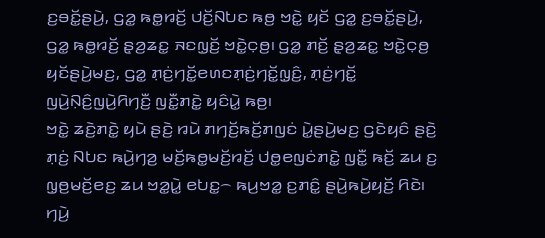ꤢ꤬ꤋꤢꤩ꤭ꤔꤣꤧ꤬, ꤞꤤ꤭ ꤒꤥ꤭ꤙꤢꤩ꤬ ꤓꤢꤩ꤬ꤡꤝꤢ ꤒꤥ꤬ ꤠꤢꤧ꤭ ꤟꤢꤩ ꤞꤤ꤭ ꤢ꤬ꤋꤢꤩ꤭ꤔꤣꤧ꤬, ꤞꤤ꤭ ꤒꤥ꤭ꤙꤢꤩ꤬ ꤔ꤫ꤤ꤬ꤘꤢ꤭ ꤏꤢꤜ꤫ꤢꤩ꤬ ꤠꤢꤧ꤭ꤍ꤫ꤥ꤬꤯ ꤞꤤ꤭ ꤊꤢꤩ꤬ ꤔ꤫ꤤ꤬ꤘꤢ꤭ ꤠꤢꤧ꤭ꤍ꤫ꤥ꤬ ꤟꤢꤩꤔꤣꤧ꤬ꤗꤢ꤬, ꤞꤤ꤭ ꤊ꤫ꤢꤦ꤬ꤚꤢꤩ꤭ꤕꤛꤢꤊ꤫ꤢꤦ꤬ꤚꤢꤩ꤭ꤜ꤫ꤢꤨ꤬, ꤊ꤫ꤢꤦ꤬ꤚꤢꤩ꤭ ꤜꤣꤧ꤬ꤡ꤫ꤢꤨ꤬ꤜꤣꤧ꤬ꤖꤚꤢꤪ꤬ ꤜꤢꤪ꤭ꤊꤢꤧ꤭ ꤟꤢꤨꤣꤧ꤭ ꤒꤥ꤬꤯
ꤠꤢꤧ꤭ ꤘꤢꤧ꤬ꤊꤢꤧ꤭ ꤟꤣꤧ ꤔꤢꤧ꤬ ꤙꤣꤧ ꤊꤚꤢꤩ꤬ꤒꤢꤩ꤬ꤊꤜꤢꤦ ꤣꤧ꤭ꤔꤣꤧ꤬ꤗꤢ꤬ ꤞꤢꤧꤟꤢꤨ ꤔꤢꤧ꤬ ꤊ꤫ꤢꤦ꤬ ꤡꤝꤢ ꤒꤣꤧ꤬ꤚꤤ꤬ ꤗꤢꤩ꤬ꤒꤥ꤭ꤗꤢꤩ꤬ꤙꤢꤩ꤬ ꤓꤥ꤭ꤕꤜꤢꤦꤊꤢꤧ꤭ ꤜꤢꤪ꤭ ꤒꤢꤩ꤬ ꤘꤣ ꤢ꤬ ꤜ꤫ꤥ꤬ꤗꤢꤩ꤬ꤕꤢ꤬ ꤘꤣ ꤠꤤ꤭ꤣꤧ꤭ ꤕꤝꤢ꤭꤮ ꤒꤣ꤬ꤠꤤ꤭ ꤢ꤬ꤊꤢꤨ꤭ ꤔꤣꤧ꤬ꤒꤣꤧ꤬ꤟꤢꤩ꤬ ꤖꤢꤧ꤯ ꤚꤣꤧ꤬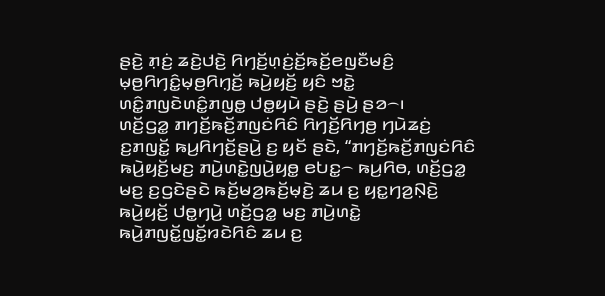ꤔꤢꤧ꤬ ꤊ꤫ꤢꤦ꤬ ꤘꤢꤧ꤬ꤓꤢꤧ꤬ ꤖꤚꤢꤩ꤬ꤛ꤫ꤢꤦ꤬ꤢꤩ꤬ꤒꤢꤩ꤬ꤕꤜꤢꤪꤗꤢꤨ꤬ ꤗ꤫ꤥ꤬ꤖꤚꤢꤨ꤭ꤗ꤫ꤥ꤬ꤖꤚ꤫ꤢꤩ꤬ ꤒꤣꤧ꤬ꤟꤢꤩ꤬ ꤟꤢꤨ ꤠꤢꤧ꤭ ꤛꤢꤨ꤭ꤊꤜꤢꤧꤛꤢꤨ꤭ꤊꤜꤥ꤭ ꤓꤥ꤭ꤟꤣꤧ ꤔꤢꤧ꤬ ꤔꤣꤧ꤬ ꤔꤤ꤮꤯
ꤛꤢꤩ꤬ꤞꤤ꤭ ꤊꤚꤢꤩ꤬ꤒꤢꤩ꤬ꤊꤜꤢꤦꤖꤢꤨ ꤖꤚꤢꤩ꤬ꤖꤚꤥ꤬ ꤚꤣꤧꤘꤢꤦ꤬ ꤢ꤬ꤊꤜꤢꤩ꤭ ꤒꤣ꤬ꤖꤚꤢꤩ꤬ꤔꤣꤧ꤬ ꤢ꤬ ꤟꤢꤩ ꤔꤢꤧ, “ꤊꤚꤢꤩ꤬ꤒꤢꤩ꤬ꤊꤜꤢꤦꤖꤢꤨ ꤒꤣꤧ꤬ꤟꤢꤩ꤬ꤗꤢ꤬ ꤊꤣꤧ꤬ꤛꤢꤧ꤭ꤜꤣꤧ꤬ꤟꤥ꤭ ꤕꤝꤢ꤭꤮ ꤒꤣ꤬ꤖꤥ, ꤛꤢꤩ꤬ꤞꤤ꤭ ꤗꤢ꤬ ꤢ꤬ꤞꤢꤧꤔꤢꤧ ꤒꤢꤩ꤬ꤗꤤ꤬ꤒꤢꤩ꤬ꤗ꤫ꤢꤧ꤬ ꤘꤣ ꤢ꤬ ꤟꤢ꤭ꤚꤤ꤬ꤡ꤫ꤢꤧ꤬ ꤒꤣꤧ꤬ꤟꤢꤩ꤬ ꤓꤥ꤭ꤚꤣꤧ꤬ ꤛꤢꤩ꤬ꤞꤤ꤭ ꤗꤢ꤬ ꤊꤣꤧ꤬ꤛꤢꤧ꤭ ꤒꤣꤧ꤬ꤊꤜꤢꤩ꤭ꤜꤢꤩ꤭ꤙꤢꤧꤖꤢꤨ ꤘꤣ ꤢ꤬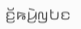ꤢꤩ꤬ꤒꤣꤧ꤬ꤜꤝꤢ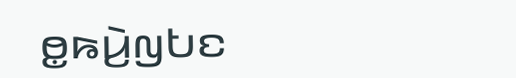ꤥ꤭ꤒꤣꤧ꤬ꤜꤝꤢ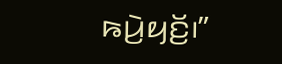ꤒꤣꤧ꤬ꤟꤢꤩ꤬꤯”